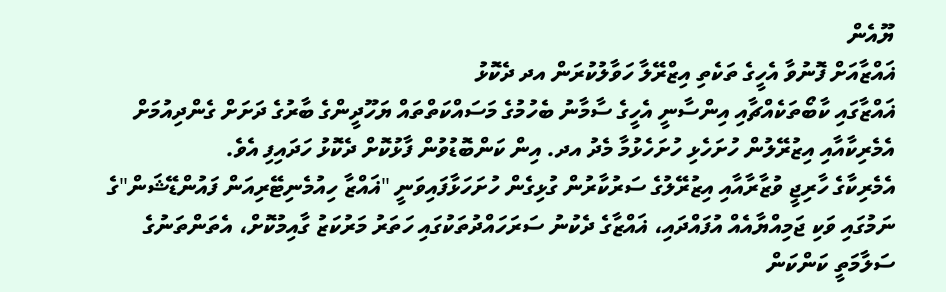ޔޫއެން
ޣައްޒާއަށް ފޮނުވާ އެހީގެ ތަކެތި އިޒްރޭލާ ހަވާލުކުރަން އދ ދެކޮޅު
ޣައްޒާގައި ކާބޯތަކެއްޗާއި އިންސާނީ އެހީގެ ސާމާނު ބެހުމުގެ މަސައްކަތްތައް ޔަހޫދީންގެ ބާރުގެ ދަށަށް ގެންދިއުމަށް އެމެރިކާއާއި އިޒުރޭލުން ހުށަހެޅި ހުށަހެޅުމާ މެދު އދ. އިން ކަންބޮޑުވުން ފާޅުކޮށް ދެކޮޅު ހަދައިފި އެވެ.
އެމެރިކާގެ ހާރިޖީ ވުޒާރާއާއި އިޒުރޭލުގެ ސަރުކާރުން ގުޅިގެން ހުށަހަޅާފައިވަނީ "ޣައްޒާ ހިއުމެނިޓޭރިއަން ފައުންޑޭޝަން"ގެ ނަމުގައި ވަކި ޖަމިއްޔާއެއް އުފައްދައި، ޣައްޒާގެ ދެކުނު ސަރަހައްދުތަކުގައި ހަތަރު މަރުކަޒު ގާއިމުކޮށް، އެތަންތަނުގެ ސަލާމަތީ ކަންކަން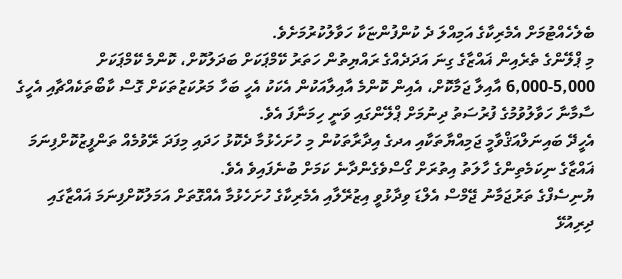ބެލެހެއްޓުމަށް އެމެރިކާގެ އަމިއްލަ ދެ ކުންފުންޏަކާ ހަވާލުކުރުމަށެވެ.
މި ޕްލޭންގެ ތެރެއިން ޣައްޒާގެ ގިނަ އަދަދެއްގެ ރައްޔިތުން ހަތަރު ކޭމްޕަކަށް ބަދަލުކޮށް، ކޮންމެ ކޭމްޕަކަށް 5,000-6,000 އާއިލާ ޖަމާކޮށް، އެއިން ކޮންމެ އާއިލާއަކުން އެކަކު އެހީ ބަހާ މަރުކަޒުތަކަށް ގޮސް ކާބޯތަކެއްޗާއި އެހީގެ ސާމާނާ ހަވާލުވުމުގެ ފުރުސަތު ދިނުމަށް ޕްލޭންގައި ވަނީ ހިމަނާފަ އެވެ.
އެހީދޭ ބައިނަލްއަޤްވާމީ ޖަމިއްޔާތަކާއި އދގެ އިދާރާތަކުން މި ހުށަހެޅުމާ ދެކޮޅު ހަދައި މިފަދަ ރޭވުމެއް ތަންފީޒުކޮށްފިނަމަ ޣައްޒާގެ ނިކަމެތިންގެ ހާލަތު އިތުރަށް ގޯސްވެގެންދާނެ ކަމަށް ބުނެފައިވެ އެވެ.
ޔުނިސެފްގެ ތަރުޖަމާނު ޖޭމްސް އެލްޑަ ވިދާޅުވީ އިޒުރޭލާއި އެމެރިކާގެ ހުށަހެޅުމާ އެއްގޮތަށް އަމަލުކޮށްފިނަމަ ޣައްޒާގައި ދިރިއުޅޭ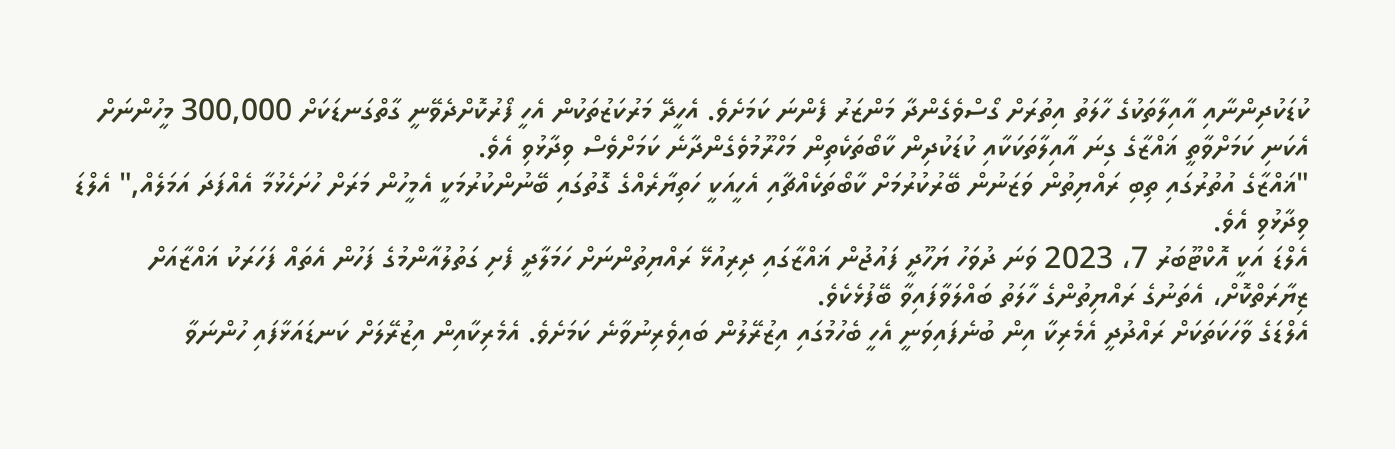ކުޑަކުދިންނާއި އާއިލާތަކުގެ ހާލަތު އިތުރަށް ގޯސްވެގެންދާ މަންޒަރު ފެންނަ ކަމަށެވެ. އެހީދޭ މަރުކަޒުތަކުން އެހީ ފޯރުކޮށްދެވޭނީ ގާތްގަނޑަކަށް 300,000 މީހުންނަށް އެކަނި ކަމަށްވާތީ ޣައްޒާގެ ގިނަ އާއިލާތަކަކާއި ކުޑަކުދިން ކާބޯތަކެތިން މަހްރޫމުވެގެންދާނެ ކަމަށްވެސް ވިދާޅުވި އެވެ.
"ޣައްޒާގެ އުތުރުގައި ތިބި ރައްޔިތުން ވަޒަނުން ބޭރުކުރުމަށް ކާބޯތަކެއްޗާއި އެހީއަކީ ހަތިޔާރެއްގެ ގޮތުގައި ބޭނުންކުރުމަކީ އެމީހުން މަރަށް ހުށަހެޅުމާ އެއްފަދަ އަމަލެއް," އެލްޑަ ވިދާޅުވި އެވެ.
އެލްޑަ އަކީ އޮކްޓޫބަރު 7، 2023 ވަނަ ދުވަހު ޔަހޫދީ ފައުޖުން ޣައްޒާގައި ދިރިއުޅޭ ރައްޔިތުންނަށް ހަމަލާދީ ފެށި ގަތުލުއާންމުގެ ފަހުން އެތައް ފަހަރަކު ޣައްޒާއަށް ޒިޔާރަތްކޮށް، އެތަނުގެ ރައްޔިތުންގެ ހާލަތު ބައްލަވާފައިވާ ބޭފުޅެކެވެ.
އެލްޑަގެ ވާހަކަތަކަށް ރައްދުދީ އެމެރިކާ އިން ބުނެފައިވަނީ އެހީ ބެހުމުގައި އިޒުރޭލުން ބައިވެރިނުވާނެ ކަމަށެވެ. އެމެރިކާއިން އިޒުރޭލަށް ކަނޑައަޅާފައި ހުންނަވާ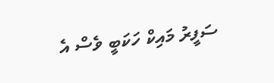ސަފީރު މައިކް ހަކަބީ ވެސް އެ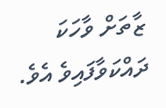ޒާތަށް ވާހަކަ ދައްކަވާފައިވެ އެވެ.